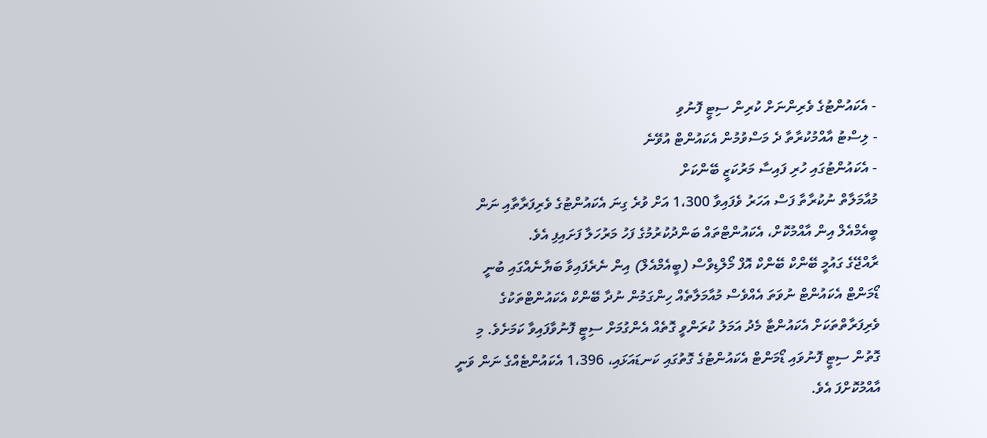- އެކައުންޓުގެ ވެރިންނަށް ކުރިން ސިޓީ ފޮނުވި
- ލިސްޓު އާއްމުކުރާތާ ދެ މަސްވުމުން އެކައުންޓް އުވޭނެ
- އެކައުންޓުގައި ހުރި ފައިސާ މަރުކަޒީ ބޭންކަށް
މުއާމަލާތް ނުކުރާތާ ފަސް އަހަރު ވެފައިވާ 1،300 އަށް ވުރެ ގިނަ އެކައުންޓުގެ ވެރިފަރާތާއި ނަން ބީއެމްއެލް އިން އާއްމުކޮށް، އެކައުންޓްތައް ބަންދުކުރުމުގެ ފަހު މަރުހަލާ ފަށައިފި އެވެ.
ރާއްޖޭގެ ގައުމީ ބޭންކް ބޭންކް އޮފް މޯލްޑިވްސް (ބީއެމްއެލް) އިން ނެރެފައިވާ ބަޔާނެއްގައި ބުނީ ޑޯމަންޓް އެކައުންޓް ނުވަތަ އެއްވެސް މުއާމަލާތެއް ހިންގަމުން ނުދާ ބޭންކް އެކައުންޓްތަކުގެ ވެރިފަރާތްތަކަށް އެކައުންޓާ މެދު އަމަލު ކުރަންވީ ގޮތެއް އެންގުމަށް ސިޓީ ފޮނުވާފައިވާ ކަމަށެވެ. މި ގޮތުން ސިޓީ ފޮނުވައި ޑޯމަންޓް އެކައުންޓުގެ ގޮތުގައި ކަނޑައަޅައި، 1،396 އެކައުންޓެއްގެ ނަން ވަނީ އާއްމުކޮށްފަ އެވެ.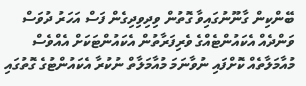ބޭންކިން ގާނޫނުގައިވާ ގޮތުން ވިދިވިދިގެން ފަސް އަހަރު ދުވަސް ވަންދެއް އެކައުންޓެއްގެ ވެރިފަރާތުން އެކައުންޓަކަށް އެއްވެސް މުއާމަލާތެއް ކޮށްފައި ނުވާނަމަ މުއާމަލާތް ނުކުރާ އެކައުންޓުގެ ގޮތުގައި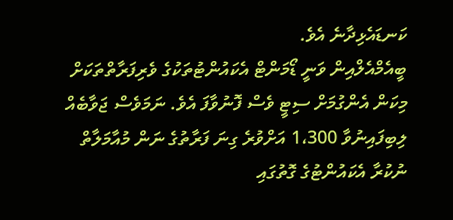ކަނޑައެޅިދާނެ އެވެ.
ބީއެމްއެލްއިން ވަނީ ޑޯމަންޓް އެކައުންޓުތަކުގެ ވެރިފަރާތްތަކަށް މިކަން އެންގުމަށް ސިޓީ ވެސް ފޮނުވާފަ އެވެ. ނަމަވެސް ޖަވާބެއް ލިބިފައިނުވާ 1،300 އަށްވުރެ ގިނަ ފަރާތުގެ ނަން މުއާމަލާތް ނުކުރާ އެކައުންޓުގެ ގޮތުގައި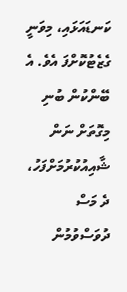ކަނޑައަޅައި، މިވަނީ ގެޒެޓުކޮށްފަ އެވެ. އެ ބޭންކުން ބުނި މިގޮތަށް ނަން ޝާއިއުކުރުމަށްފަހު، ދެ މަސް ދުވަސްވުމުން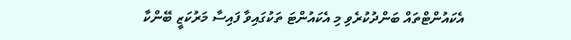އެކައުންޓްތައް ބަންދުކުރެވި މި އެކައުންޓަ ތަކުގައިވާ ފައިސާ މަރުކަޒީ ބޭންކާ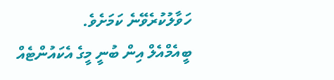ހަވާލުކުރެވޭނެ ކަމަށެވެ.
ބީއެމްއެލް އިން ބުނީ މީގެ އެކައުންޓެއް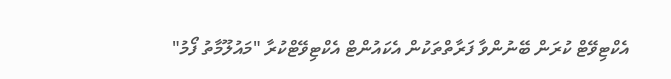އެކްޓިވޭޓް ކުރަން ބޭނުންވާ ފަރާތްތަކުން އެކައުންޓް އެކްޓިވޭޓްކުރާ "މައުލޫމާތު ފޯމު"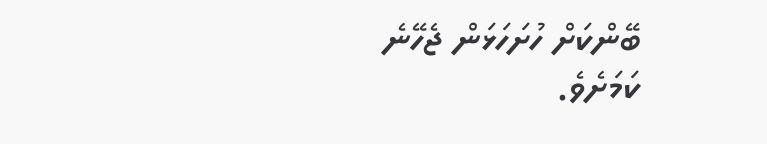ބޭންކަށް ހުށަހަޅަން ޖެހޭނެ ކަމަށެވެ.